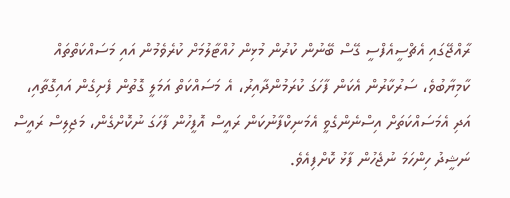ރާއްޖޭގައި އެޗްސީއެފްސީ ގޭސް ބޭނުން ކުރުން މުޅިން ހުއްޓާލުމަށް ކުރެވެމުން އައި މަސައްކަތްތައް ކާމިޔާބުވެ، ސަރުކާރުން އެކަން ފާހަގަ ކުރަމުންދާއިރު، އެ މަސައްކަތް އަމަލީ ގޮތުން ފެށިގެން އައިގޮތާއި، އަދި އެމަސައްކަތަށް އިސްނެންގެވީ އެމަނިކްފާނުކަން ރައީސް އޮފީހުން ފާހަގަ ނުކޮށްގެން، މަޖިލިސް ރައީސް ނަޝީދު ހިންހަމަ ނުޖެހުން ފާޅު ކޮށްފިއެވެ.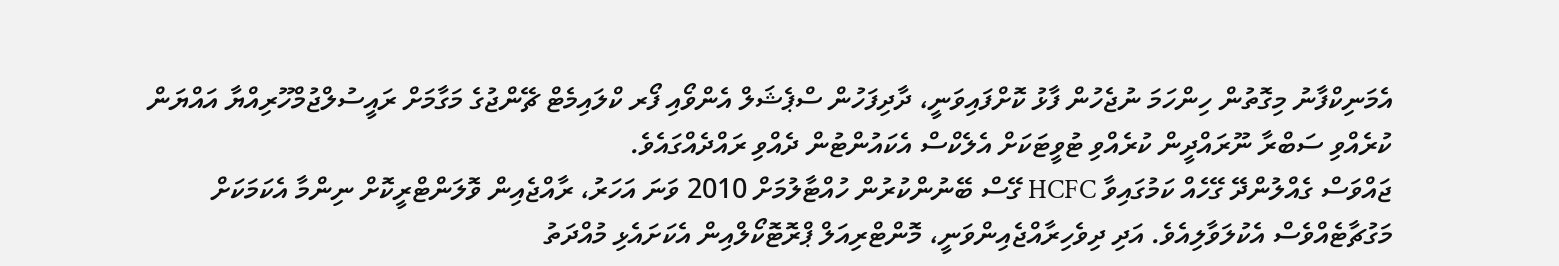އެމަނިކްފާނު މިގޮތުން ހިންހަމަ ނުޖެހުން ފާޅު ކޮށްފައިވަނީ، ދާދިފަހުން ސްޕެޝަލް އެންވޯއި ފޯރ ކްލައިމެޓް ޗޭންޖުގެ މަގާމަށް ރައީސުލްޖުމްހޫރިއްޔާ އައްޔަން ކުރެއްވި ސަބްރާ ނޫރައްދީން ކުރެއްވި ޓުވީޓަކަށް އެލެކްސް އެކައުންޓުން ދެއްވި ރައްދެއްގައެވެ.
ޖައްވަސް ގެއްލުންދޭ ގޭހެއް ކަމުގައިވާ HCFC ގޭސް ބޭނުންކުރުން ހުއްޓާލުމަށް 2010 ވަނަ އަހަރު، ރާއްޖެއިން ވޮލަންޓްރީކޮށް ނިންމާ އެކަމަކަށް މަގުޗާޓެއްވެސް އެކުލަވާލިއެވެ. އަދި ދިވެހިރާއްޖެއިންވަނީ، މޮންޓްރިއަލް ޕްރޮޓޮކޯލްއިން އެކަށައެޅި މުއްދަތު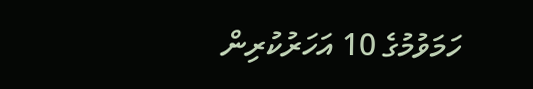ހަމަވުމުގެ 10 އަހަރުކުރިން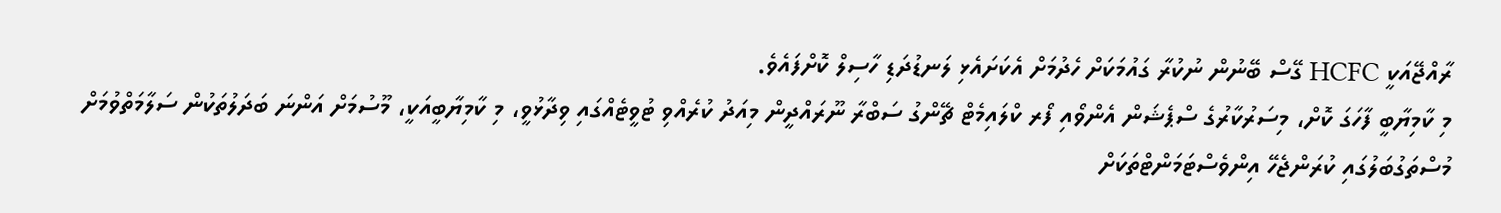ރާއްޖޭއަކީ HCFC ގޭސް ބޭނުން ނުކުރާ ގައުމަކަށް ހެދުމަށް އެކަށައެޅި ލަނޑުދަޑި ހާސިލް ކޮށްފައެވެ.
މި ކާމިޔާބީ ފާހަގަ ކޮށް، މިސަރުކާރުގެ ސްޕެޝަން އެންވޯއި ފޯރ ކްލައިމެޓް ޗޭންގު ސަބްރާ ނޫރައްދީން މިއަދު ކުރެއްވި ޓުވީޓެއްގައި ވިދާޅުވީ، މި ކާމިޔާބީއަކީ، މޫސުމަށް އަންނަ ބަދަލުތަކުން ސަލާމަތްވުމަށް މުސްތަގުބަލުގައި ކުރަންޖެހޭ އިންވެސްޓަމަންޓްތަކަށް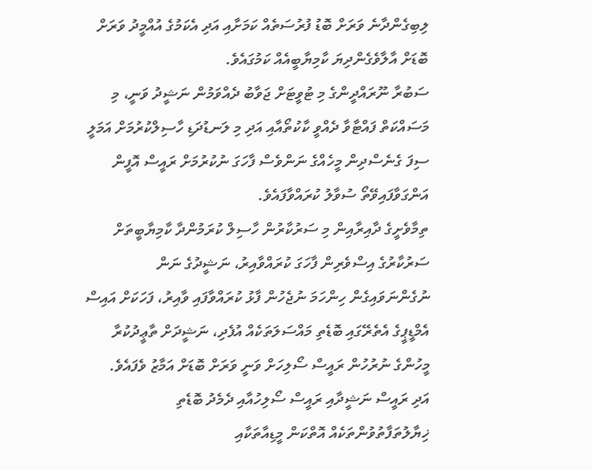ލިބިގެންދާނެ ވަރަށް ބޮޑު ފުރުސަތެއް ކަމަށާއި އަދި އެކަމުގެ އުއްމީދު ވަރަށް ބޮޑަށް އާލާވެގެންދިޔަ ކާމިޔާބީއެއް ކަމުގައެވެ.
ސަބުރާ ނޫރައްދީންގެ މި ޓުވީޓަށް ޖަވާބު ދެއްވަމުން ނަޝީދު ވަނީ، މި މަސައްކަތް ފައްޓާވާ ދެއްވީ ކާކުތޯއާއި އަދި މި ލަނޑުދަޑި ހާސިލްކުރުމަށް އަމަލީ ސިފަ ގެނެސްދިން މީހެއްގެ ނަންވެސް ފާހަގަ ނުކުރުމަށް ރައީސް އޮފީން އަންގަވާފައިވޭތޯ ސުވާލު ކުރައްވާފައެވެ.
ތިމާވެށީގެ ދާއިރާއިން މި ސަރުކާރުން ހާސިލް ކުރަމުންދާ ކާމިޔާބީތަށް ސަރުކާރުގެ އިސްވެރިން ފާހަގަ ކުރައްވާއިރު، ނަޝީދުގެ ނަން ނުގެންނަވައިގެން ހިންހަމަ ނުޖެހުން ފާޅު ކުރައްވާފައި ވާއިރު، ފަހަކަށް އައިސް އެމްޑީޕީގެ އެތެރޭގައި ބޮޑެތި މައްސަލަތަކެއް އުފެދި، ނަޝީދަށް ތާޢީދުކުރާ މީހުންގެ ނުރުހުން ރައީސް ސޯލިހަށް ވަނީ ވަރަށް ބޮޑަށް އަމާޒު ވެފައެވެ.
އަދި ރައީސް ނަޝީދާއި ރައީސް ސޯލިހުއާއި ދެމެދު ބޮޑެތި ޚިޔާލުތަފާތުވުންތަކެއް އޮތްކަން މީޑިއާތަކާއި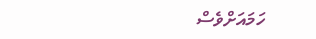ހަމައަށްވެސް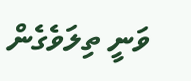ވަނީ ތިލަވެގެން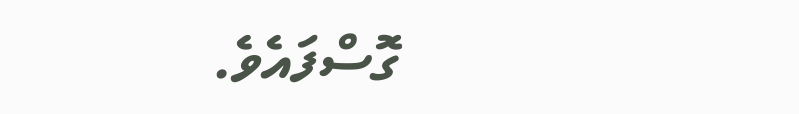ގޮސްފައެވެ.